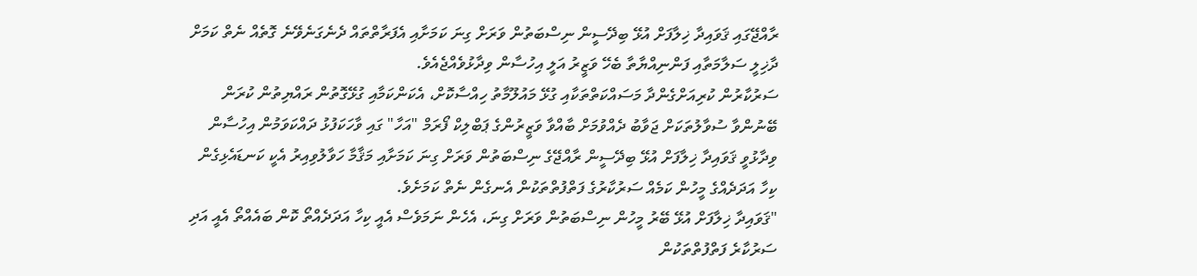ރާއްޖޭގައި ޤަވައިދާ ޚިލާފަށް އުޅޭ ބިދޭސީން ނިސްބަތުން ވަރަށް ގިނަ ކަމަށާއި އެފަރާތްތައް ދެނެގަނެވޭނެ ގޮތެއް ނެތް ކަމަށް ދާޚިލީ ސަލާމަތާއި ފަންނިއްޔާތާ ބެހޭ ވަޒީރު އަލީ އިހުސާން ވިދާޅުވެއްޖެއެވެ.
ސަރުކާރުން ކުރިއަށްގެންދާ މަސައްކަތްތަކާއި ގުޅޭ މައުލޫމާތު ހިއްސާކޮށް، އެކަންކަމާއި ގުޅޭގޮތުން ރައްޔިތުން ކުރަން ބޭނުންވާ ސުވާލުތަކަށް ޖަވާބު ދެއްވުމަށް ބާއްވާ ވަޒީރުންގެ ޕަބްލިކް ފޯރަމް "އަހާ" ގައި ވާހަކަފުޅު ދައްކަވަމުން އިހުސާން ވިދާޅުވީ ޤަވައިދާ ޚިލާފަށް އުޅޭ ބިދޭސީން ރާއްޖޭގެ ނިސްބަތުން ވަރަށް ގިނަ ކަމަށާއި މަޤާމާ ހަވާލުވިއިރު އެކީ ކަނޑައެޅިގެން ކިހާ އަދަދެއްގެ މީހުން ކަމެއް ސަރުކާރުގެ ފަތްފުތްތަކުން އެނގެން ނެތް ކަމަށެވެ.
"ޤަވައިދާ ޚިލާފަށް އުޅޭ ބޭރު މީހުން ނިސްބަތުން ވަރަށް ގިނަ، އެހެން ނަމަވެސް އެއީ ކިހާ އަދަދެއްތޯ ކޮން ބައެއްތޯ އެއީ އަދި ސަރުކާރެ ފަތްފުތްތަކުން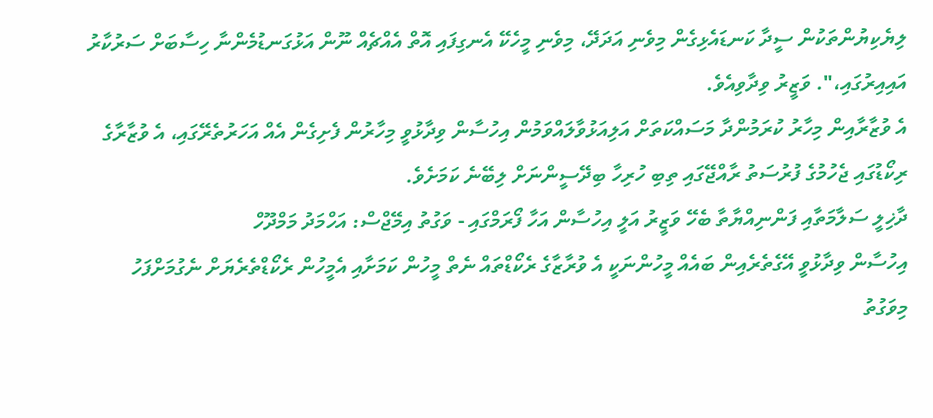ލިޔެކިޔުންތަކުން ސީދާ ކަނޑައެޅިގެން މިވެނި އަދަދޭ، މިވެނި މީހެކޭ އެނގިފައި އޮތް އެއްޗެއް ނޫން އަޅުގަނޑުމެންނާ ހިސާބަށް ސަރުކާރު އައިއިރުގައި،". ވަޒީރު ވިދާވިއެވެ.
އެ ވުޒާރާއިން މިހާރު ކުރަމުންދާ މަސައްކަތަށް އަލިއަޅުވާލައްވަމުން އިހުސާން ވިދާޅުވީ މިހާރުން ފެށިގެން އެއް އަހަރުތެރޭގައި، އެ ވުޒާރާގެ ރިކޯޑުގައި ޖެހުމުގެ ފުރުސަތު ރާއްޖޭގައި ތިބި ހުރިހާ ބިދޭސީންނަށް ލިބޭނެ ކަމަށެވެ.
ދާޚިލީ ސަލާމަތާއި ފަންނިއްޔާތާ ބެހޭ ވަޒީރު އަލީ އިހުސާން އަހާ ފޯރަމްގައި - ވަގުތު އިމޭޖްސް: އަހްމަދު މަމްދޫހް
އިހުސާން ވިދާޅުވީ އޭގެތެރެއިން ބައެއް މީހުންނަކީ އެ ވުރާޒާގެ ރެކޯޑްތައް ނެތް މީހުން ކަމަށާއި އެމީހުން ރެކޯޑްތެރެޔަށް ނެގުމަށްފަހު މިވަގުތު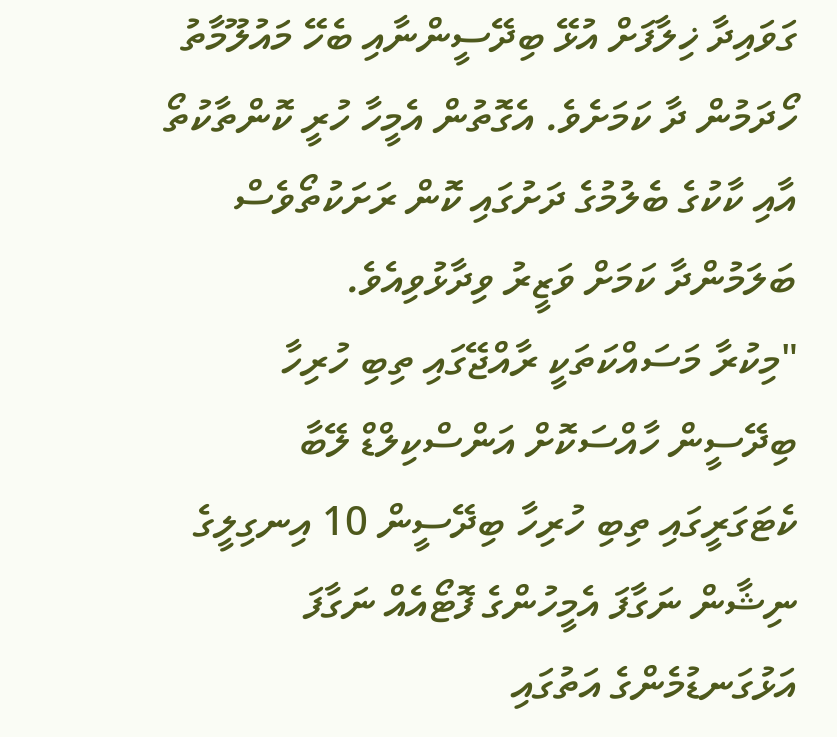ގަވައިދާ ޚިލާފަށް އުޅޭ ބިދޭސީންނާއި ބެހޭ މައުލޫމާތު ހޯދަމުން ދާ ކަމަށެވެ. އެގޮތުން އެމީހާ ހުރީ ކޮންތާކުތޯ އާއި ކާކުގެ ބެލުމުގެ ދަށުގައި ކޮން ރަށަކުތޯވެސް ބަލަމުންދާ ކަމަށް ވަޒީރު ވިދާޅުވިއެވެ.
"މިކުރާ މަސައްކަތަކީ ރާއްޖޭގައި ތިބި ހުރިހާ ބިދޭސީން ހާއްސަކޮށް އަންސްކިލްޑް ލޭބާ ކެޓަގަރީގައި ތިބި ހުރިހާ ބިދޭސީން 10 އިނގިލީގެ ނިޝާން ނަގާފަ އެމީހުންގެ ފޮޓޯއެއް ނަގާފަ އަޅުގަނޑުމެންގެ އަތުގައި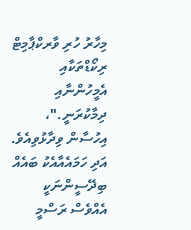މިހާރު ހުރި ވާރކްޕާމިޓް ރިކޯޑްތަކާއި އެމީހުންނާއި ދިމާކުރަނީ."، އިހުސާން ވިދާޅުވިއެވެ.
އަދި ހަމައެއާއެކު ބައެއް ބިދޭސީންނަކީ އެއްވެސް ރަސްމީ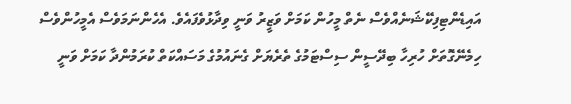އައިޑެންޓިފިކޭޝަނެއްވެސް ނެތް މީހުން ކަމަށް ވަޒީރު ވަނީ ވިދާޅުވެފައެވެ. އެހެންނަމަވެސް އެމީހުންވެސް ހިމެނޭގޮތަށް ހުރިހާ ބިދޭސީން ސިސްޓަމުގެ ތެރެޔަށް ގެނައުމުގެ މަސައްކަތް ކުރަމުންދާ ކަމަށް ވަނީ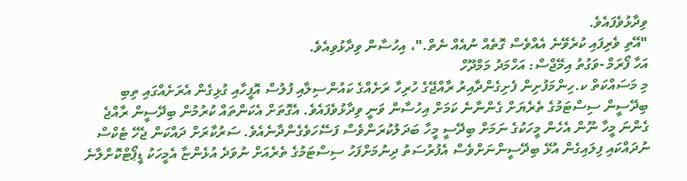ވިދާޅުވެފައެވެ.
"އޭތި ވެރިފައި ކުރެވޭނެ އެއްވެސް ގޮތެއް ނުއެއް ނެތް."، އިހުސާން ވިދާޅުވިއެވެ.
އަހާ ފޯރަމް -ވަގުތު އިމޭޖްސް: އަހްމަދު މަމްދޫހް
މި މަސައްކަތް ކ.ހިންމަފުށިން ފެށިގެންދާއިރު ރާއްޖޭގެ ހުރިހާ ރަށެއްގެ ކައުންސިލާއި ފުލުސް އޮފީހާއި ގުޅިގެން އެރަށެއްގައި ތިބި ބިދޭސީން ސިސްޓަމުގެ ތެރެޔަށް ގެންނާނެ ކަމަށް އިހުސާން ވަނީ ވިދާޅުވެފައެވެ. އެގޮތަށް އެކަންތައް ކުރުމުން ބިދޭސީން ރާއްޖެ ގެންނަ މީހާ ނޫން އެހެން މީހަކުގެ ނަމަށް ބިދޭސީ މީހާ ބަދަލުކުރަންވެސް ފަސޭހަވެގެންދާނެއެވެ. ސަރުކާރަށް ދައްކަން ޖެހޭ ޓެކްސް ނުދައްކައި ފިލައިގެން އުޅޭ ބިދޭސީންނަށްވެސް އެފުރުސަތު ދިނުމަށްފަހު ސިސްޓަމުގެ ތެރެއަށް ނުވަދެ އުޅެންޏާ އެމީހަކު ޑީޕޯޓްކޮށްލާނެ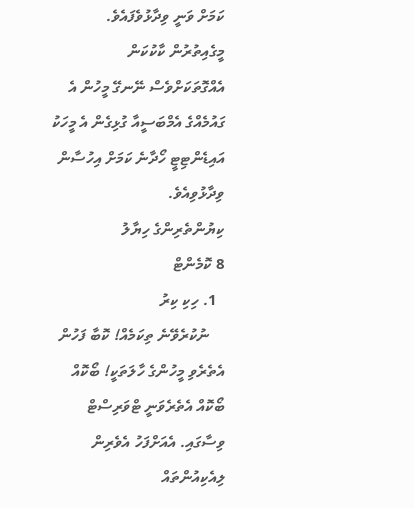ކަމަށް ވަނީ ވިދާޅުވެފައެވެ.
މީގެއިތުރުން ކާކުކަން އެއްގޮތަކަށްވެސް ނޭނގޭ މީހުން އެ ގައުމެއްގެ އެމްބަސީއާ ގުޅިގެން އެ މީހަކު އައިޑެންޓިޓީ ހޯދާނެ ކަމަށް އިހުސާން ވިދާޅުވިއެވެ.
ކިޔުންތެރިންގެ ހިޔާލު
8 ކޮމެންޓް
  1. ހިކި ކިރު
    ނުކުރެވޭނެ ތިކަމެއް! ކޮބާ ފަހުން އެތެރެވި މީހުންގެ ހާލަތަކީ! ބޯކޮއް ބޯކޮއް އެތެރެވަނީ ޓްވަރިސްޓް ވިސާގައި. އެއަށްފަހު އެވެރިން ލިއެކިއުންތައް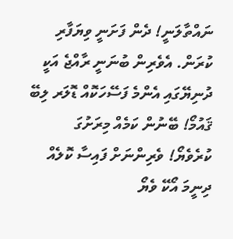ނައްތާލަނީ! ދެން ފަށަނީ ވިޔަފާރި ކުރަން. އެވެރިން ބުނަނީ ރާއްޖެ އަކީ ދުނިޔޭގައި އެންމެ ފަސޭހަކޮއް ޑޮލަރ ލިބޭ ޤައުމޯ! ބޭނުން ކަމެއް މިރަށުގަ ކުރެވެޔޯ! ވެރިންނަށް ފައިސާ ކޮލެއް ދިނީމަ އޯކޭ ވެޔޯ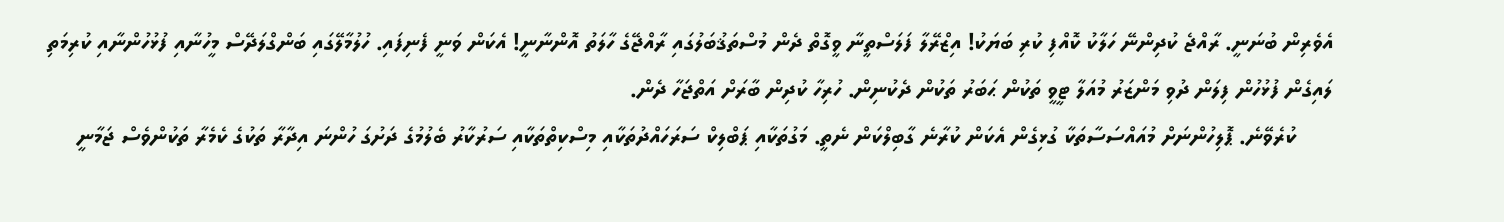އެވެރިން ބުނަނީ. ރާއްޖެ ކުދިންނޭ ހަލާކު ކޮއްފި ކުރި ބަޔަކު! އިޒްރޭލާ ފަލަސްތީނާ ވީގޮތް ދެން މުސްތަޤުބަލުގައި ރާއްޖޭގެ ހާލަތު އޮންނާނީ! އެކަން ވަނީ ފެނިފައި. ހުލުމާލޭގައި ބަންގްލަދޭސް މީހުނާއި ފުޅުހުންނާއި ކުރިމަތި ލައިގެން ފުޅުހުން ފިލަން ދުވި މަންޒަރު މުއަލާ ޓީވީ ތަކުން ޙަބަރު ތަކުން ދެކުނިން. ހުރިހާ ކުދިން ބާރަށް އަތްޖަހާ ދެން.
      ކުރެވޭނެ. ޕޮލިހުންނަށް މުއައްސަސާތަކާ ގުޅިގެން އެކަން ކުރާނެ ގާބިލްކަން ނެތީ. މަގުތަކާއި ޕަބްލިކް ސަރަހައްދުތަކާއި މިސްކިތްތަކާއި ސަރުކާރު ބެލުމުގެ ދަށުގަ ހުންނަ އިދާރާ ތަކުގެ ކެމެރާ ތަކުންވެސް ޖަމާނީ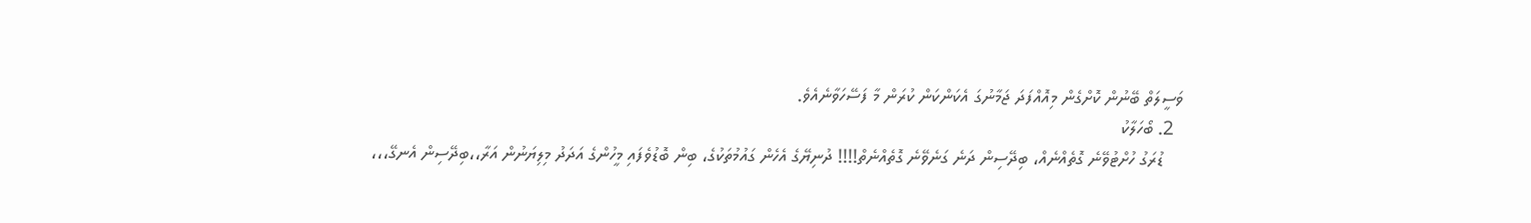ވަސީލަތް ބޭނުން ކޮށްގެން މިއޮއްފަދަ ޖަމާނުގަ އެކަންކަން ކުރަން މާ ފަސޭހަވާނެއެވެ.
  2. ބޯހަލާކު
    ޑުރަގު ހުށްޓުވޭނެ ގޮތެއްނެއް، ބިދޭސިން ދަނެ ގަނެވޭނެ ގޮތެއްނެތް!!!! ދުނިޔޭގެ އެހެން ގައުމުތަކުގެ، ބިން ބޮޑުވެފައި މީހުންގެ އަދަދު މިލިޔަނުން އަރާ،،ބިދޭސިން އެނގޭ،،،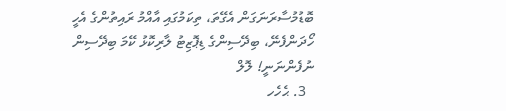ބޮޑުމުސާރަނަގަން އެގޭތަ، ތިކަމުގައި އާއްމު ރައިތުންގެ އެހީ ހޯދަންފެނޭ، ބިދޭސިންގެ ޑިޕޮޒިޓު ލާރިކޮޅު ކޭމަ ބިދޭސިން ނުފެންނަނީ! ލޮލް
  3. ޙެހެހ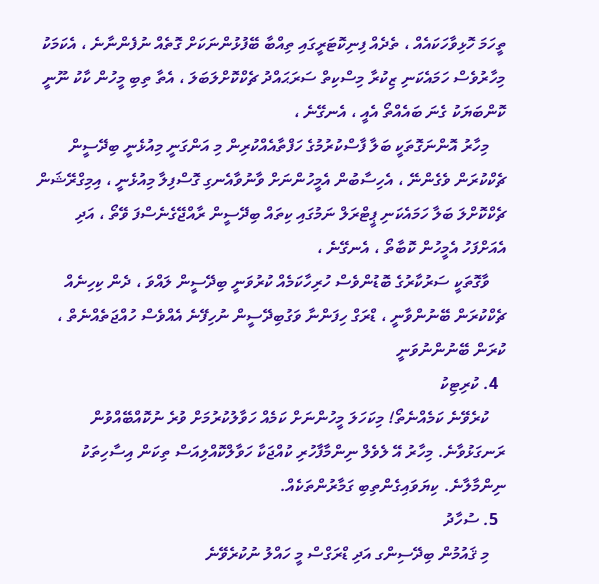ތީހަމަ ހޮޅިވާހަކައެއް ، ތެދެއް ފިނިކޮޓަރީގައި ތިއްބާ ބޭފުޅުންނަކަށް ގޮތެއް ނުފެންނާނެ ، އެކަމަކު މިހާރުވެސް ހަމައެކަނި ޒިކުރާ މިސްކިތް ސަރަޙައްދު ޗެކްކޮށްލަބަލަ ، އެތާ ތިބި މީހުން ކާކު ނޫނީ ކޮންބަޔަކު ގެނަ ބައެއްތޯ އެއީ ، އެނގޭނެ ،
    މިހާރު އޮންނަގޮތަކީ ބަލާ ފާސްކުރުމުގެ ހަފްތާއެއްކުރިން މި އަންގަނީ މިއުޅެނީ ބިދޭސީން ޗެކްކުރަން ވެގެންނޭ ، އެހިސާބުން އެމީހުންނަށް ވާނުވާއެނގި ގޮސްފިލާ މިއުޅެނީ ، އިމިގްރޭޝަން ޗެކްކޮށްލަ ބަލާ ހަމައެކަނި ޕީޓްރަލް ނަމުގައި ކިތައް ބިދޭސީން ރާއްޖޭގެނެސްފަ ވޭތޯ ، އަދި އެއަށްފަހު އެމީހުން ކޮބާތޯ ، އެނގޭނެ ،
    ވާގޮތަކީ ސަރުކާރުގެ ބޮޑުންވެސް ހުރިހާކަމެއް ކުރުވަނީ ބިދޭސީން ލައްވަ ، ދެން ކިހިނެއް ޗެކްކުރަން ބޭނުންވާނީ ، ޑްރަގް ހިފަންނާ ވަގުބިދޭސީން ނުހިފޭނެ އެއްވެސް ހުއްޖަތެއްނެތް ، ކުރަން ބޭނުންނުވަނީ
  4. ކުރިޓިކު
    ކުރެވޭނެ ކަމެއްނެތޯ! މިކަހަލަ މީހުންނަށް ކަމެއް ހަވާލުކުރުމަށް ވުރެ ނުކޮއްބޭއްވުން ރަނގަޅުވާނެ. މިހާރު އޭ ލެވެލް ނިންމާފާހުރި ކުއްޖަކާ ހަވާލްކޮއްލިއަސް ތިކަން އިސާހިތަކު ނިންމާލާނެ. ކިޔަވައިގެންތިބި ގަމާރުންތަކެއް.
  5. ސުހާދު
    މި ޤައުމުން ބިދޭސިންގ އަދި ޑްރަގްސް މީ ހައްލު ނުކުރެވޭނެ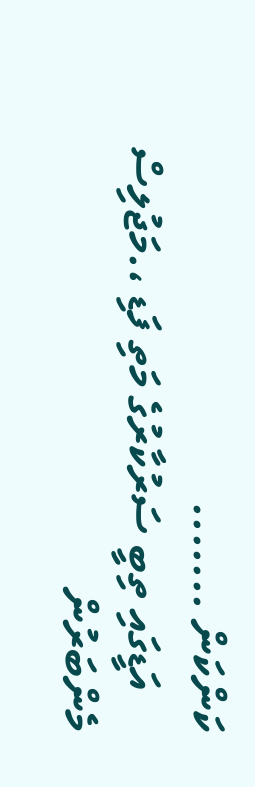ކަންކަން .......
    އަޑީގައި ތިބީ ސަރުކާރުގެ މަތި ފަޑި ،.މަޖުލިސް މެންބަރުން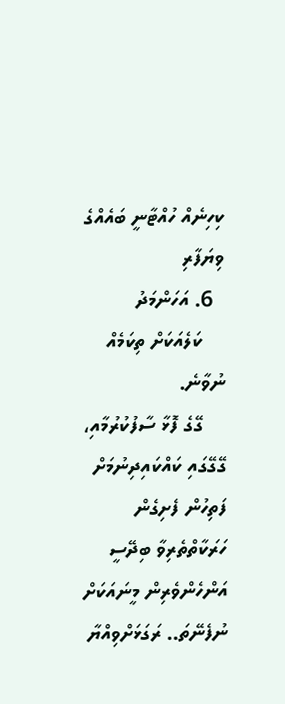ކިހިނެއް ހުއްޓާނީ ބައެއްގެ ވިޔަފާރި
  6. އަހަންމަދު
    ކަލެއަކަށް ތިކަމެއް ނުވާނެ.
    ގޭގެ ފޮޅާ ސާފުކުރުމާއި، ގޭގޭގައި ކައްކައިދިނުމަށް ފަތިހުން ފެށިގެން ހަރަކާތްތެރިވާ ބިދޭސީ އަންހެންވެރިން މީނައަކަށް ނުފެނޭތަ.. ރަގަޅަށްވިއްޔާ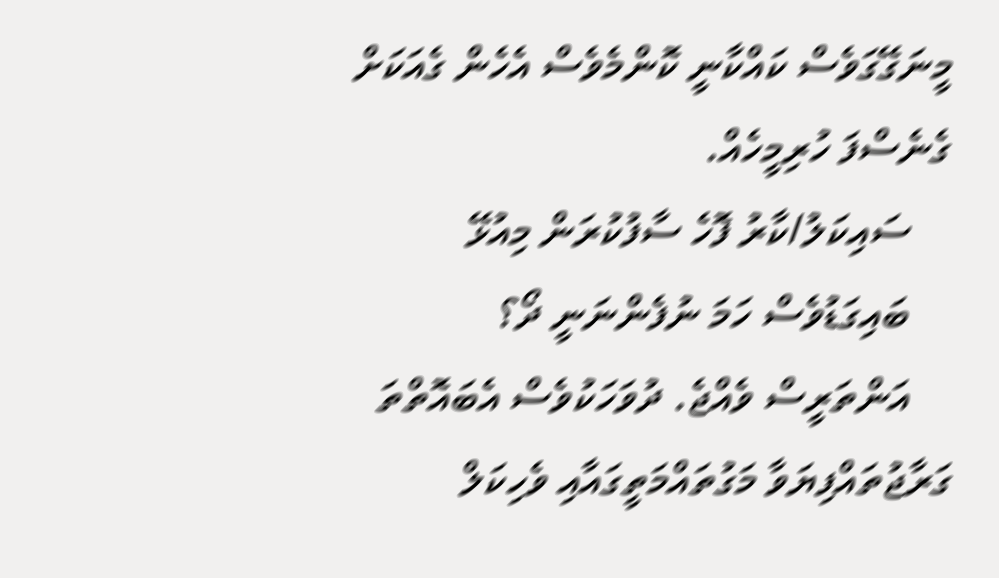މީނަގޭގަވެސް ކައްކާނީ ކޮންމެވެސް އެހެން ގެއަކަށް ގެނެސްފަ ހުރިމީހެއް.
    ސައިކަލު/ކާރު ފޮހެ ސާފުކުރަން މިއުޅޭ
    ބައިގަޑުވެސް ހަމަ ނުފެންނަނީ ދޯ؟
    އަންތަރީސް ވެއްޖެ. ދުވަހަކުވެސް އެބައޮތްތަ ގަރާޖުތައްފިޔަވާ މަގުތައްމަތީގައާއި ވެހިކަލް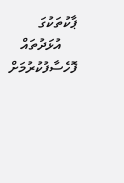ޕާކުތަކުގަ
    އުޅަދުތައް ފޮހެސާފުކުރުމަށް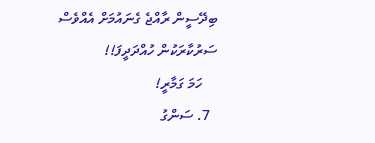ބިދޭސީން ރާއްޖެ ގެނައުމަށް އެއްވެސް ސަރުކާރަކުން ހުއްދަދީފަ!!
    ހަމަ ގަމާރީ!
  7. ސަންގު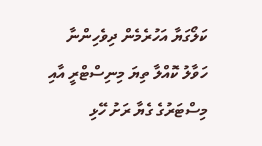ކަލޯގަޔާ އަހުރެމެން ދިވެހިންނާ ހަވާލު ކޮއްލާ ތިޔަ މިނިސްޓްރީ އާއި މިސްޓަރުގެ ގެޔާ ރަށު ހޭޅި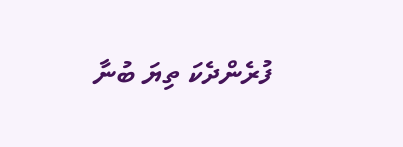ފުރެންދެކަ ތިޔަ ބުނާ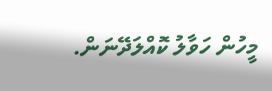މީހުން ހަވާލު ކޮއްލަދޭނަން.